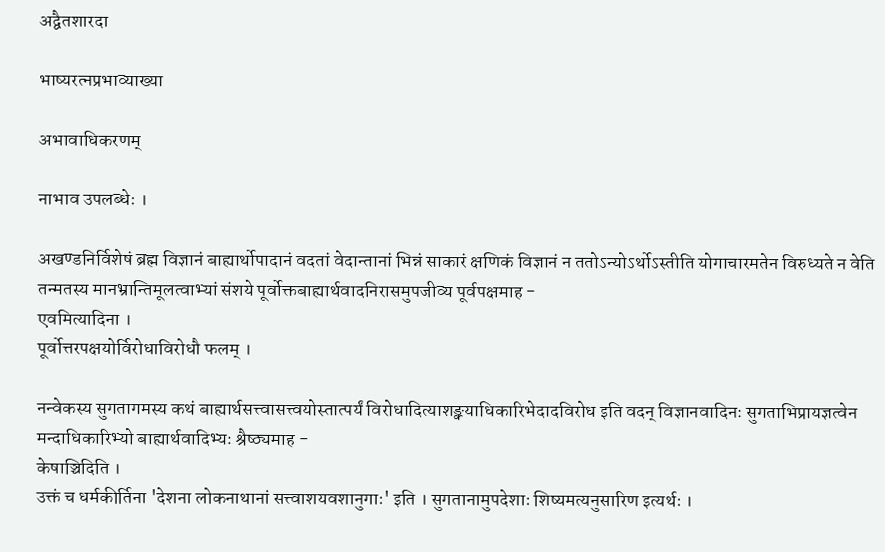अद्वैतशारदा

भाष्यरत्नप्रभाव्याख्या

अभावाधिकरणम्

नाभाव उपलब्धेः ।

अखण्डनिर्विशेषं ब्रह्म विज्ञानं बाह्यार्थोपादानं वदतां वेदान्तानां भिन्नं साकारं क्षणिकं विज्ञानं न ततोऽन्योऽर्थोऽस्तीति योगाचारमतेन विरुध्यते न वेति तन्मतस्य मानभ्रान्तिमूलत्वाभ्यां संशये पूर्वोक्तबाह्यार्थवादनिरासमुपजीव्य पूर्वपक्षमाह -
एवमित्यादिना ।
पूर्वोत्तरपक्षयोर्विरोधाविरोधौ फलम् ।

नन्वेकस्य सुगतागमस्य कथं बाह्यार्थसत्त्वासत्त्वयोस्तात्पर्यं विरोधादित्याशङ्क्याधिकारिभेदादविरोध इति वदन् विज्ञानवादिनः सुगताभिप्रायज्ञत्वेन मन्दाधिकारिभ्यो बाह्यार्थवादिभ्यः श्रैष्ठ्यमाह -
केषाञ्चिदिति ।
उक्तं च धर्मकीर्तिना 'देशना लोकनाथानां सत्त्वाशयवशानुगाः' इति । सुगतानामुपदेशाः शिष्यमत्यनुसारिण इत्यर्थः ।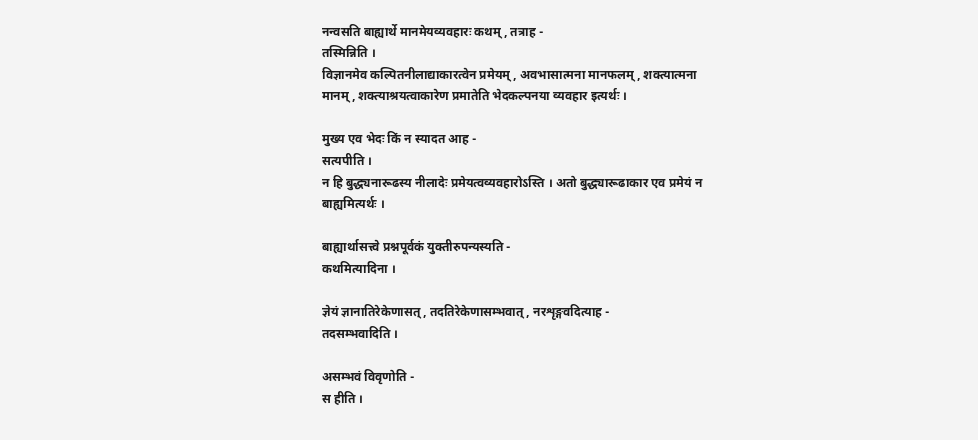नन्वसति बाह्यार्थे मानमेयव्यवहारः कथम् , तत्राह -
तस्मिन्निति ।
विज्ञानमेव कल्पितनीलाद्याकारत्वेन प्रमेयम् , अवभासात्मना मानफलम् , शक्त्यात्मना मानम् , शक्त्याश्रयत्वाकारेण प्रमातेति भेदकल्पनया व्यवहार इत्यर्थः ।

मुख्य एव भेदः किं न स्यादत आह -
सत्यपीति ।
न हि बुद्ध्यनारूढस्य नीलादेः प्रमेयत्वव्यवहारोऽस्ति । अतो बुद्ध्यारूढाकार एव प्रमेयं न बाह्यमित्यर्थः ।

बाह्यार्थासत्त्वे प्रश्नपूर्वकं युक्तीरुपन्यस्यति -
कथमित्यादिना ।

ज्ञेयं ज्ञानातिरेकेणासत् , तदतिरेकेणासम्भवात् , नरशृङ्गवदित्याह -
तदसम्भवादिति ।

असम्भवं विवृणोति -
स हीति ।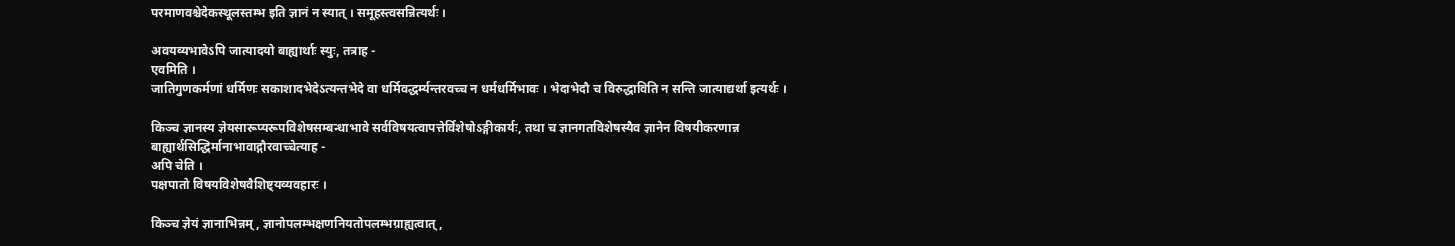परमाणवश्चेदेकस्थूलस्तम्भ इति ज्ञानं न स्यात् । समूहस्त्वसन्नित्यर्थः ।

अवयव्यभावेऽपि जात्यादयो बाह्यार्थाः स्युः, तत्राह -
एवमिति ।
जातिगुणकर्मणां धर्मिणः सकाशादभेदेऽत्यन्तभेदे वा धर्मिवद्धर्म्यन्तरवच्च न धर्मधर्मिभावः । भेदाभेदौ च विरुद्धाविति न सन्ति जात्याद्यर्था इत्यर्थः ।

किञ्च ज्ञानस्य ज्ञेयसारूप्यरूपविशेषसम्बन्धाभावे सर्वविषयत्वापत्तेर्विशेषोऽङ्गीकार्यः, तथा च ज्ञानगतविशेषस्यैव ज्ञानेन विषयीकरणान्न बाह्यार्थसिद्धिर्मानाभावाद्गौरवाच्चेत्याह -
अपि चेति ।
पक्षपातो विषयविशेषवैशिष्ट्यव्यवहारः ।

किञ्च ज्ञेयं ज्ञानाभिन्नम् , ज्ञानोपलम्भक्षणनियतोपलम्भग्राह्यत्वात् ,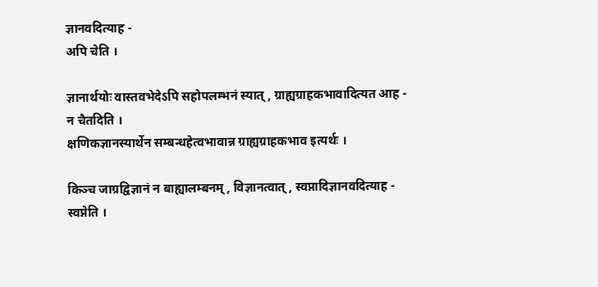ज्ञानवदित्याह -
अपि चेति ।

ज्ञानार्थयोः वास्तवभेदेऽपि सहोपलम्भनं स्यात् , ग्राह्यग्राहकभावादित्यत आह -
न चैतदिति ।
क्षणिकज्ञानस्यार्थेन सम्बन्धहेत्वभावान्न ग्राह्यग्राहकभाव इत्यर्थः ।

किञ्च जाग्रद्विज्ञानं न बाह्यालम्बनम् , विज्ञानत्वात् , स्वप्नादिज्ञानवदित्याह -
स्वप्नेति ।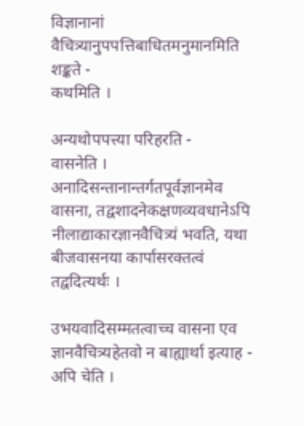विज्ञानानां वैचित्र्यानुपपत्तिबाधितमनुमानमिति शङ्कते -
कथमिति ।

अन्यथोपपत्त्या परिहरति -
वासनेति ।
अनादिसन्तानान्तर्गतपूर्वज्ञानमेव वासना, तद्वशादनेकक्षणव्यवधानेऽपि नीलाद्याकारज्ञानवैचित्र्यं भवति, यथा बीजवासनया कार्पासरक्तत्वं तद्वदित्यर्थः ।

उभयवादिसम्मतत्वाच्च वासना एव ज्ञानवैचित्र्यहेतवो न बाह्यार्था इत्याह -
अपि चेति ।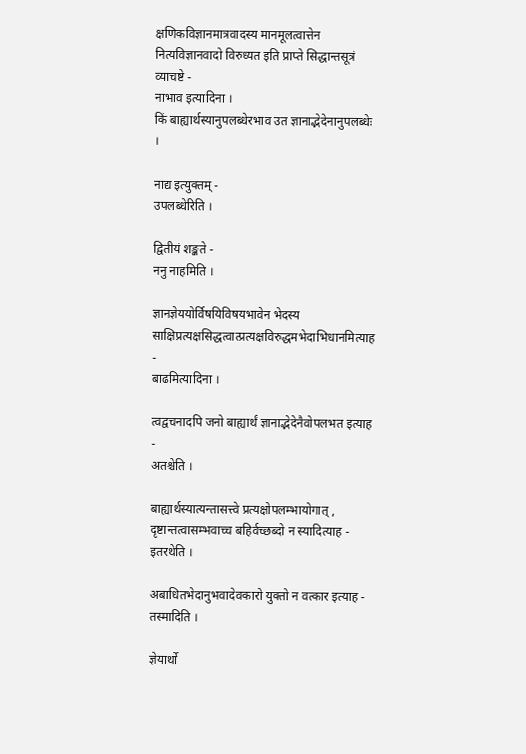क्षणिकविज्ञानमात्रवादस्य मानमूलत्वात्तेन नित्यविज्ञानवादो विरुध्यत इति प्राप्ते सिद्धान्तसूत्रं व्याचष्टे -
नाभाव इत्यादिना ।
किं बाह्यार्थस्यानुपलब्धेरभाव उत ज्ञानाद्भेदेनानुपलब्धेः ।

नाद्य इत्युक्तम् -
उपलब्धेरिति ।

द्वितीयं शङ्कते -
ननु नाहमिति ।

ज्ञानज्ञेययोर्विषयिविषयभावेन भेदस्य साक्षिप्रत्यक्षसिद्धत्वात्प्रत्यक्षविरुद्धमभेदाभिधानमित्याह -
बाढमित्यादिना ।

त्वद्वचनादपि जनो बाह्यार्थं ज्ञानाद्भेदेनैवोपलभत इत्याह -
अतश्चेति ।

बाह्यार्थस्यात्यन्तासत्त्वे प्रत्यक्षोपलम्भायोगात् , दृष्टान्तत्वासम्भवाच्च बहिर्वच्छब्दो न स्यादित्याह -
इतरथेति ।

अबाधितभेदानुभवादेवकारो युक्तो न वत्कार इत्याह -
तस्मादिति ।

ज्ञेयार्थो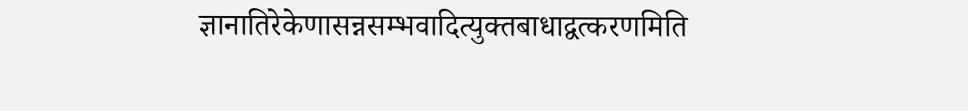ज्ञानातिरेकेणासन्नसम्भवादित्युक्तबाधाद्वत्करणमिति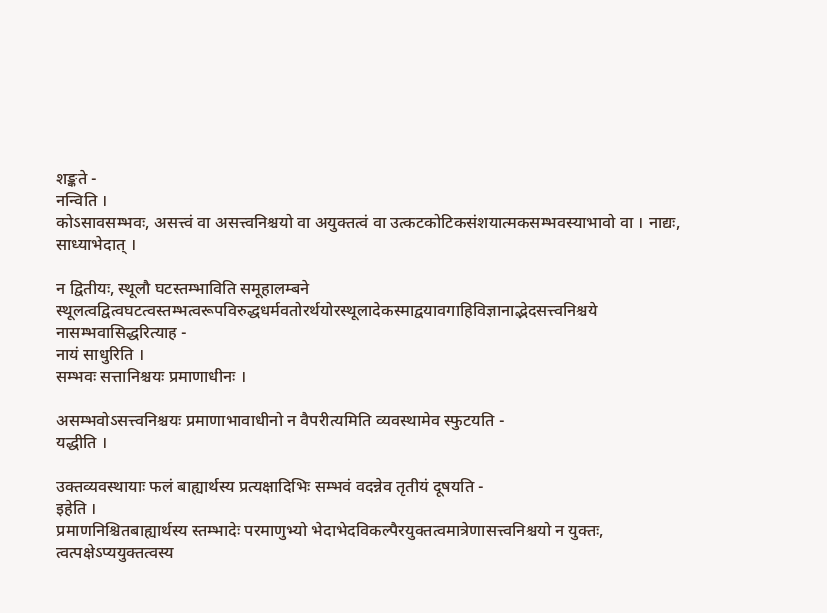शङ्कते -
नन्विति ।
कोऽसावसम्भवः, असत्त्वं वा असत्त्वनिश्चयो वा अयुक्तत्वं वा उत्कटकोटिकसंशयात्मकसम्भवस्याभावो वा । नाद्यः, साध्याभेदात् ।

न द्वितीयः, स्थूलौ घटस्तम्भाविति समूहालम्बने स्थूलत्वद्वित्वघटत्वस्तम्भत्वरूपविरुद्धधर्मवतोरर्थयोरस्थूलादेकस्माद्वयावगाहिविज्ञानाद्भेदसत्त्वनिश्चये नासम्भवासिद्धरित्याह -
नायं साधुरिति ।
सम्भवः सत्तानिश्चयः प्रमाणाधीनः ।

असम्भवोऽसत्त्वनिश्चयः प्रमाणाभावाधीनो न वैपरीत्यमिति व्यवस्थामेव स्फुटयति -
यद्धीति ।

उक्तव्यवस्थायाः फलं बाह्यार्थस्य प्रत्यक्षादिभिः सम्भवं वदन्नेव तृतीयं दूषयति -
इहेति ।
प्रमाणनिश्चितबाह्यार्थस्य स्तम्भादेः परमाणुभ्यो भेदाभेदविकल्पैरयुक्तत्वमात्रेणासत्त्वनिश्चयो न युक्तः, त्वत्पक्षेऽप्ययुक्तत्वस्य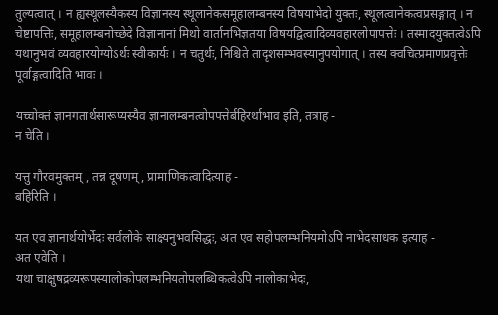तुल्यत्वात् । न ह्यस्थूलस्यैकस्य विज्ञानस्य स्थूलानेकसमूहालम्बनस्य विषयाभेदो युक्तः, स्थूलत्वानेकत्वप्रसङ्गात् । न चेष्टापत्तिः, समूहालम्बनोच्छेदे विज्ञानानां मिथो वार्तानभिज्ञतया विषयद्वित्वादिव्यवहारलोपापत्तेः । तस्मादयुक्तत्वेऽपि यथानुभवं व्यवहारयोग्योऽर्थः स्वीकार्यः । न चतुर्थः, निश्चिते तादृशसम्भवस्यानुपयोगात् । तस्य क्वचित्प्रमाणप्रवृत्तेः पूर्वाङ्गत्वादिति भावः ।

यच्चोक्तं ज्ञानगतार्थसारूप्यस्यैव ज्ञानालम्बनत्वोपपत्तेर्बहिरर्थाभाव इति, तत्राह -
न चेति ।

यत्तु गौरवमुक्तम् , तन्न दूषणम् , प्रामाणिकत्वादित्याह -
बहिरिति ।

यत एव ज्ञानार्थयोर्भेदः सर्वलोके साक्ष्यनुभवसिद्धः, अत एव सहोपलम्भनियमोऽपि नाभेदसाधक इत्याह -
अत एवेति ।
यथा चाक्षुषद्रव्यरूपस्यालोकोपलम्भनियतोपलब्धिकत्वेऽपि नालोकाभेदः,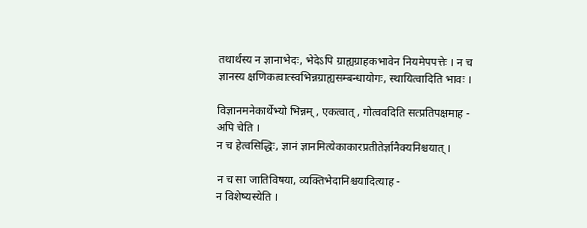तथार्थस्य न ज्ञानाभेदः, भेदेऽपि ग्राह्यग्राहकभावेन नियमेपपत्तेः । न च ज्ञानस्य क्षणिकत्वात्स्वभिन्नग्राह्यसम्बन्धायोगः, स्थायित्वादिति भावः ।

विज्ञानमनेकार्थेभ्यो भिन्नम् , एकत्वात् , गोत्ववदिति सत्प्रतिपक्षमाह -
अपि चेति ।
न च हेत्वसिद्धिः, ज्ञानं ज्ञानमित्येकाकारप्रतीतेर्ज्ञानैक्यनिश्चयात् ।

न च सा जातिविषया, व्यक्तिभेदानिश्चयादित्याह -
न विशेष्यस्येति ।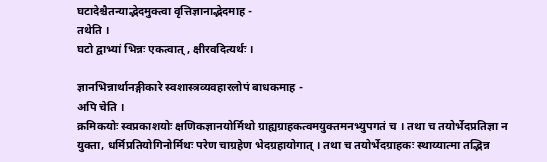घटादेश्चैतन्याद्भेदमुक्त्वा वृत्तिज्ञानाद्भेदमाह -
तथेति ।
घटो द्वाभ्यां भिन्नः एकत्वात् , क्षीरवदित्यर्थः ।

ज्ञानभिन्नार्थानङ्गीकारे स्वशास्त्रव्यवहारलोपं बाधकमाह -
अपि चेति ।
क्रमिकयोः स्वप्रकाशयोः क्षणिकज्ञानयोर्मिथो ग्राह्यग्राहकत्वमयुक्तमनभ्युपगतं च । तथा च तयोर्भेदप्रतिज्ञा न युक्ता, धर्मिप्रतियोगिनोर्मिथः परेण चाग्रहेण भेदग्रहायोगात् । तथा च तयोर्भेदग्राहकः स्थाय्यात्मा तद्भिन्न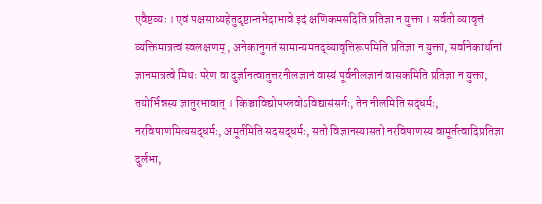एवैष्टव्यः । एवं पक्षसाध्यहेतुदृष्टान्तभेदाभावे इदं क्षणिकमसदिति प्रतिज्ञा न युक्ता । सर्वतो व्यावृत्तं व्यक्तिमात्रत्वं स्वलक्षणम् , अनेकानुगतं सामान्यमतद्व्यावृत्तिरूपमिति प्रतिज्ञा न युक्ता, सर्वानेकार्थानां ज्ञानमात्रत्वे मिथः परेण वा दुर्ज्ञानत्वातुत्तरनीलज्ञानं वास्यं पूर्वनीलज्ञानं वासकमिति प्रतिज्ञा न युक्ता, तयोर्भिन्नस्य ज्ञातुरभावात् । किञ्चाविद्योपप्लवोऽविद्यासंसर्गः, तेन नीलमिति सद्धर्मः, नरविषाणमित्यसद्धर्मः, अमूर्तमिति सदसद्धर्मः, सतो विज्ञानस्यासतो नरविषाणस्य वामूर्तत्वादिप्रतिज्ञा दुर्लभा,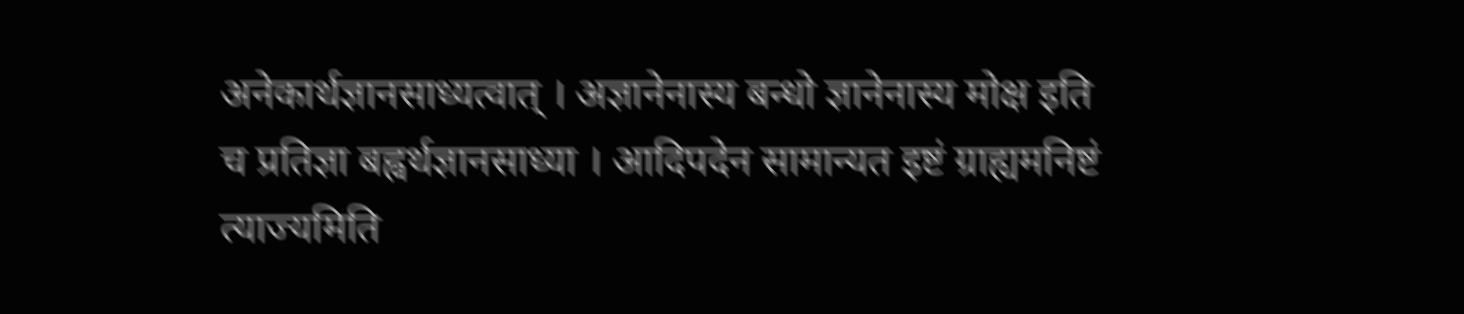अनेकार्थज्ञानसाध्यत्वात् । अज्ञानेनास्य बन्धो ज्ञानेनास्य मोक्ष इति च प्रतिज्ञा बह्वर्थज्ञानसाध्या । आदिपदेन सामान्यत इष्टं ग्राह्यमनिष्टं त्याज्यमिति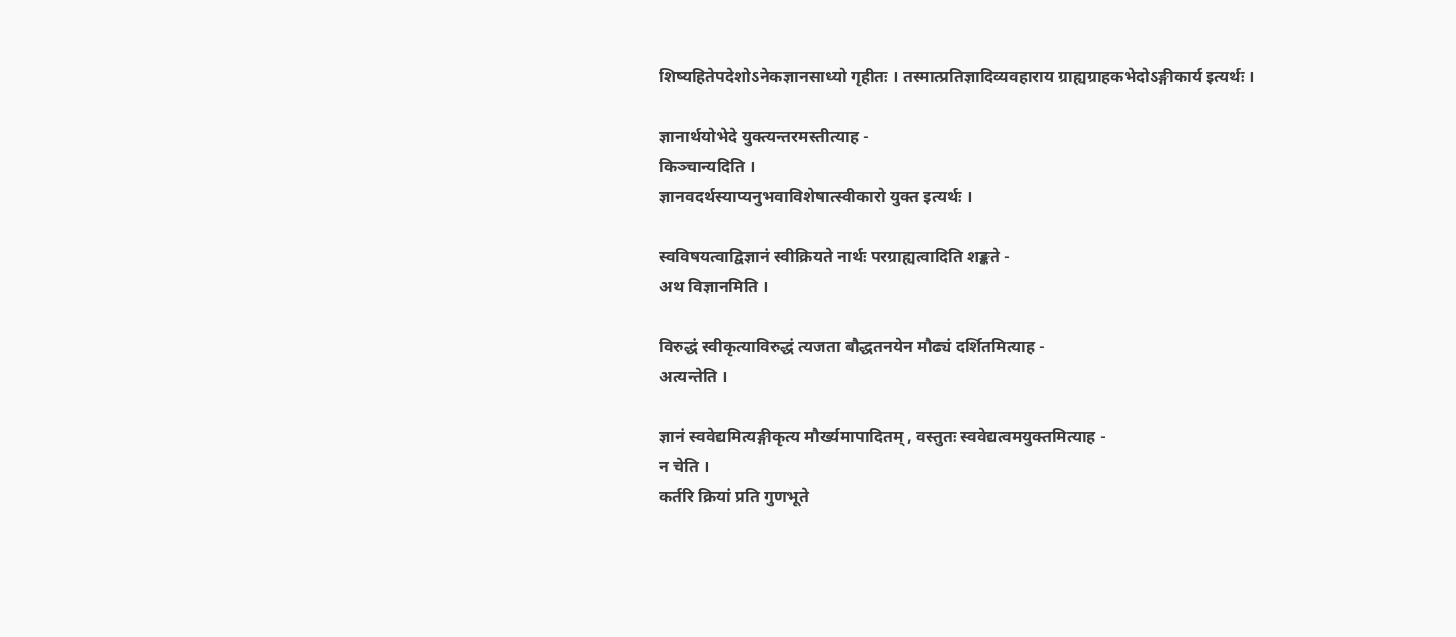शिष्यहितेपदेशोऽनेकज्ञानसाध्यो गृहीतः । तस्मात्प्रतिज्ञादिव्यवहाराय ग्राह्यग्राहकभेदोऽङ्गीकार्य इत्यर्थः ।

ज्ञानार्थयोभेदे युक्त्यन्तरमस्तीत्याह -
किञ्चान्यदिति ।
ज्ञानवदर्थस्याप्यनुभवाविशेषात्स्वीकारो युक्त इत्यर्थः ।

स्वविषयत्वाद्विज्ञानं स्वीक्रियते नार्थः परग्राह्यत्वादिति शङ्कते -
अथ विज्ञानमिति ।

विरुद्धं स्वीकृत्याविरुद्धं त्यजता बौद्धतनयेन मौढ्यं दर्शितमित्याह -
अत्यन्तेति ।

ज्ञानं स्ववेद्यमित्यङ्गीकृत्य मौर्ख्यमापादितम् , वस्तुतः स्ववेद्यत्वमयुक्तमित्याह -
न चेति ।
कर्तरि क्रियां प्रति गुणभूते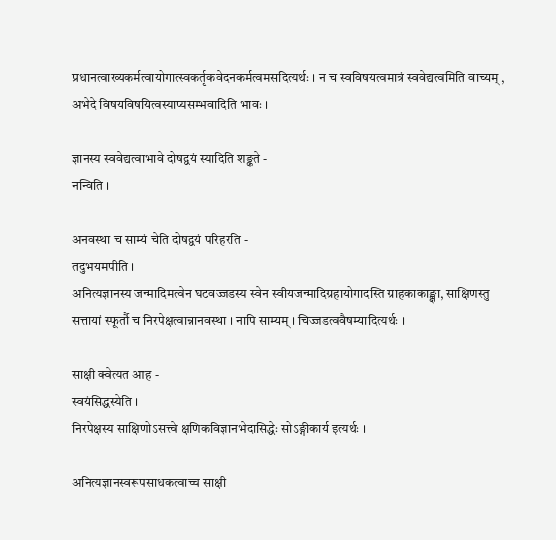प्रधानत्वाख्यकर्मत्वायोगात्स्वकर्तृकवेदनकर्मत्वमसदित्यर्थः । न च स्वविषयत्वमात्रं स्ववेद्यत्वमिति वाच्यम् , अभेदे विषयविषयित्वस्याप्यसम्भवादिति भावः ।

ज्ञानस्य स्ववेद्यत्वाभावे दोषद्वयं स्यादिति शङ्कते -
नन्विति ।

अनवस्था च साम्यं चेति दोषद्वयं परिहरति -
तदुभयमपीति ।
अनित्यज्ञानस्य जन्मादिमत्वेन घटवज्जडस्य स्वेन स्वीयजन्मादिग्रहायोगादस्ति ग्राहकाकाङ्क्षा, साक्षिणस्तु सत्तायां स्फूर्तौ च निरपेक्षत्वान्नानवस्था । नापि साम्यम् । चिज्जडत्ववैषम्यादित्यर्थः ।

साक्षी क्वेत्यत आह -
स्वयंसिद्धस्येति ।
निरपेक्षस्य साक्षिणोऽसत्त्वे क्षणिकविज्ञानभेदासिद्धेः सोऽङ्गीकार्य इत्यर्थः ।

अनित्यज्ञानस्वरूपसाधकत्वाच्च साक्षी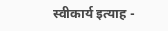स्वीकार्य इत्याह -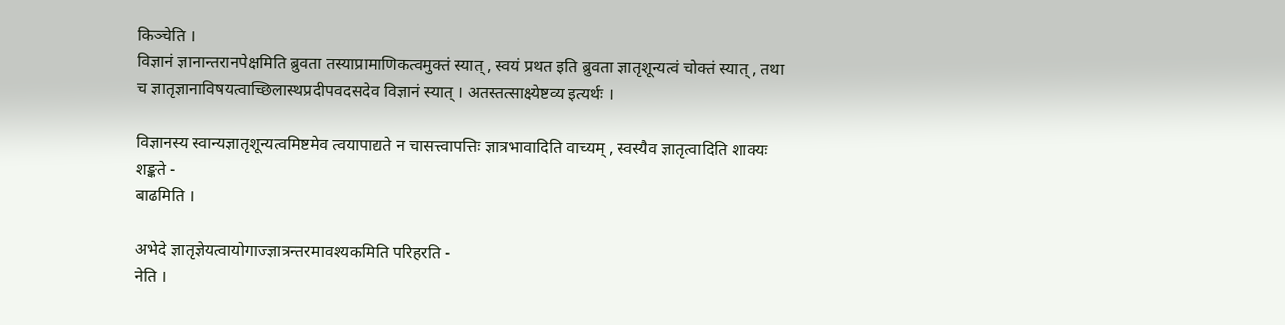किञ्चेति ।
विज्ञानं ज्ञानान्तरानपेक्षमिति ब्रुवता तस्याप्रामाणिकत्वमुक्तं स्यात् , स्वयं प्रथत इति ब्रुवता ज्ञातृशून्यत्वं चोक्तं स्यात् , तथा च ज्ञातृज्ञानाविषयत्वाच्छिलास्थप्रदीपवदसदेव विज्ञानं स्यात् । अतस्तत्साक्ष्येष्टव्य इत्यर्थः ।

विज्ञानस्य स्वान्यज्ञातृशून्यत्वमिष्टमेव त्वयापाद्यते न चासत्त्वापत्तिः ज्ञात्रभावादिति वाच्यम् , स्वस्यैव ज्ञातृत्वादिति शाक्यः शङ्कते -
बाढमिति ।

अभेदे ज्ञातृज्ञेयत्वायोगाज्ज्ञात्रन्तरमावश्यकमिति परिहरति -
नेति ।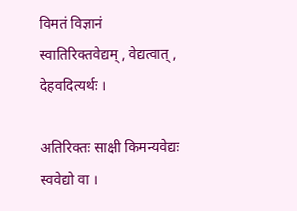विमतं विज्ञानं स्वातिरिक्तवेद्यम् , वेद्यत्वात् , देहवदित्यर्थः ।

अतिरिक्तः साक्षी किमन्यवेद्यः स्ववेद्यो वा ।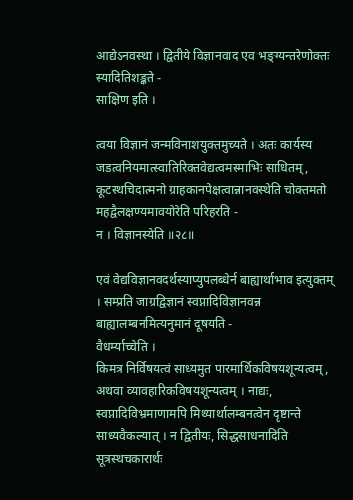आद्येऽनवस्था । द्वितीये विज्ञानवाद एव भङ्ग्यन्तरेणोक्तः स्यादितिशङ्कते -
साक्षिण इति ।

त्वया विज्ञानं जन्मविनाशयुक्तमुच्यते । अतः कार्यस्य जडत्वनियमात्स्वातिरिक्तवेद्यत्वमस्माभिः साधितम् , कूटस्थचिदात्मनो ग्राहकानपेक्षत्वान्नानवस्थेति चोक्तमतो महद्वैलक्षण्यमावयोरेति परिहरति -
न । विज्ञानस्येति ॥२८॥

एवं वेद्यविज्ञानवदर्थस्याप्युपलब्धेर्न बाह्यार्थाभाव इत्युक्तम् । सम्प्रति जाग्रद्विज्ञानं स्वप्नादिविज्ञानवन्न बाह्यालम्बनमित्यनुमानं दूषयति -
वैधर्म्याच्चेति ।
किमत्र निर्विषयत्वं साध्यमुत पारमार्थिकविषयशून्यत्वम् , अथवा व्यावहारिकविषयशून्यत्वम् । नाद्यः, स्वप्नादिविभ्रमाणामपि मिथ्यार्थालम्बनत्वेन दृष्टान्ते साध्यवैकल्यात् । न द्वितीयः, सिद्धसाधनादिति सूत्रस्थचकारार्थः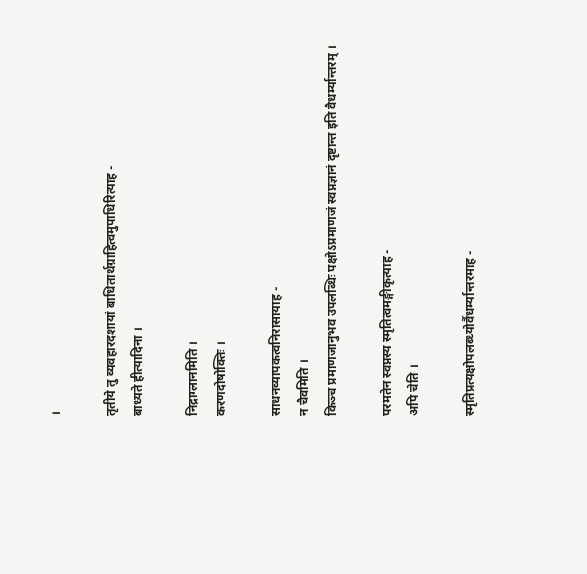।

तृतीये तु व्यवहारदशायां बाधितार्थग्राहित्वमुपाधिरित्याह -
बाध्यते हीत्यादिना ।

निद्राग्लानमिति ।
करणदोषोक्तिः ।

साधनव्यापकत्वनिरासायाह -
न चैवमिति ।
किञ्च प्रमाणजानुभव उपलब्धिः पक्षोऽप्रमाणजं स्वप्नज्ञानं दृष्टान्त इति वैधर्म्यान्तरम् ।

परमतेन स्वप्नस्य स्मृतित्वमङ्गीकृत्याह -
अपि चेति ।

स्मृतिप्रत्यक्षोपलब्ध्योर्वैधर्म्यान्तरमाह -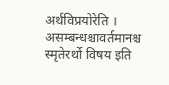अर्थविप्रयोरेति ।
असम्बन्धश्चावर्तमानश्च स्मृतेरर्थो विषय इति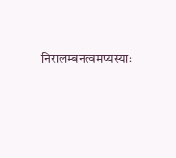निरालम्बनत्वमप्यस्याः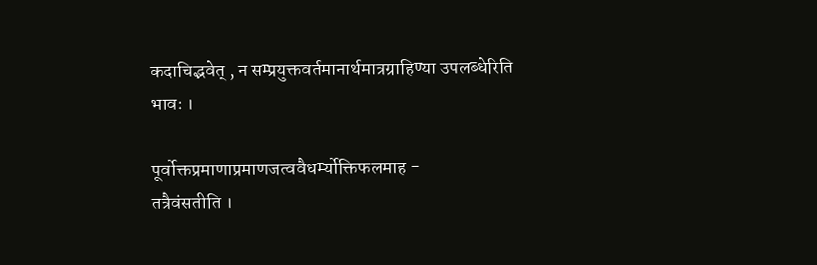कदाचिद्भवेत् , न सम्प्रयुक्तवर्तमानार्थमात्रग्राहिण्या उपलब्धेरिति भावः ।

पूर्वोक्तप्रमाणाप्रमाणजत्ववैधर्म्योक्तिफलमाह -
तत्रैवंसतीति ।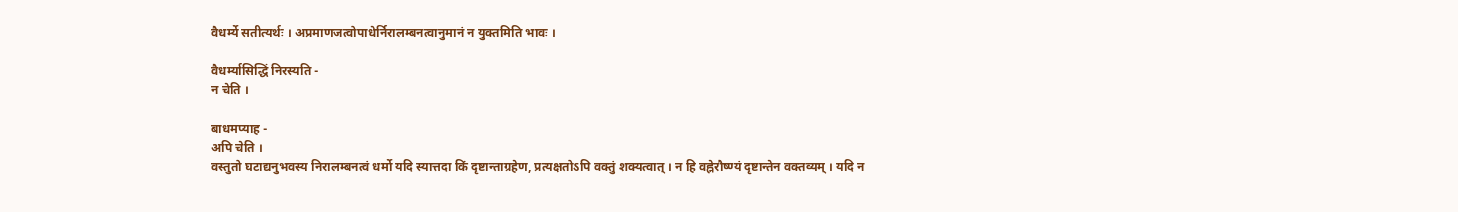वैधर्म्ये सतीत्यर्थः । अप्रमाणजत्वोपाधेर्निरालम्बनत्वानुमानं न युक्तमिति भावः ।

वैधर्म्यासिद्धिं निरस्यति -
न चेति ।

बाधमप्याह -
अपि चेति ।
वस्तुतो घटाद्यनुभवस्य निरालम्बनत्वं धर्मो यदि स्यात्तदा किं दृष्टान्ताग्रहेण, प्रत्यक्षतोऽपि वक्तुं शक्यत्वात् । न हि वह्नेरौष्ण्यं दृष्टान्तेन वक्तव्यम् । यदि न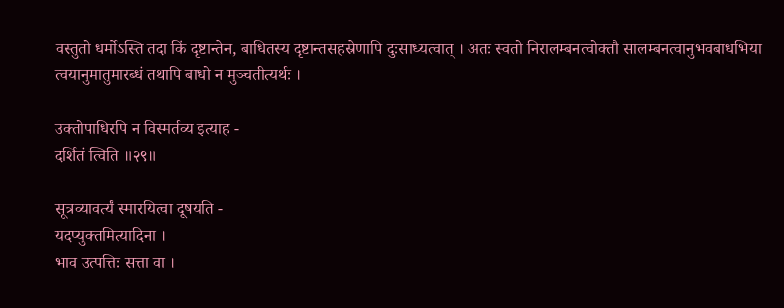वस्तुतो धर्मोऽस्ति तदा किं दृष्टान्तेन, बाधितस्य दृष्टान्तसहस्रेणापि दुःसाध्यत्वात् । अतः स्वतो निरालम्बनत्वोक्तौ सालम्बनत्वानुभवबाधभिया त्वयानुमातुमारब्धं तथापि बाधो न मुञ्चतीत्यर्थः ।

उक्तोपाधिरपि न विस्मर्तव्य इत्याह -
दर्शितं त्विति ॥२९॥

सूत्रव्यावर्त्यं स्मारयित्वा दूषयति -
यदप्युक्तमित्यादिना ।
भाव उत्पत्तिः सत्ता वा ।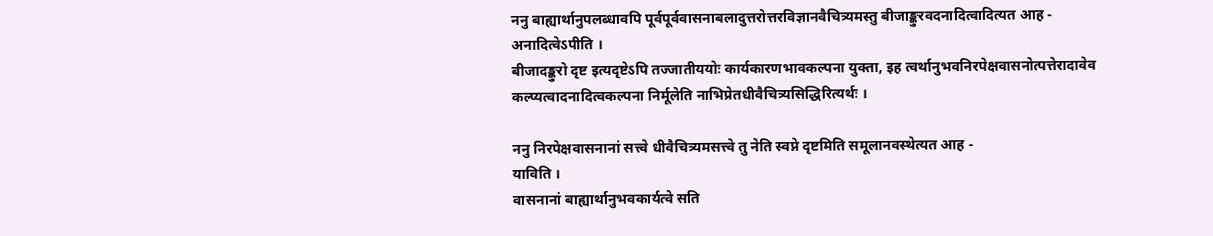ननु बाह्यार्थानुपलब्धावपि पूर्वपूर्ववासनाबलादुत्तरोत्तरविज्ञानवैचित्र्यमस्तु बीजाङ्कुरवदनादित्वादित्यत आह -
अनादित्वेऽपीति ।
बीजादङ्कुरो दृष्ट इत्यदृष्टेऽपि तज्जातीययोः कार्यकारणभावकल्पना युक्ता, इह त्वर्थानुभवनिरपेक्षवासनोत्पत्तेरादावेव कल्प्यत्वादनादित्वकल्पना निर्मूलेति नाभिप्रेतधीवैचित्र्यसिद्धिरित्यर्थः ।

ननु निरपेक्षवासनानां सत्त्वे धीवैचित्र्यमसत्त्वे तु नेति स्वप्ने दृष्टमिति समूलानवस्थेत्यत आह -
याविति ।
वासनानां बाह्यार्थानुभवकार्यत्वे सति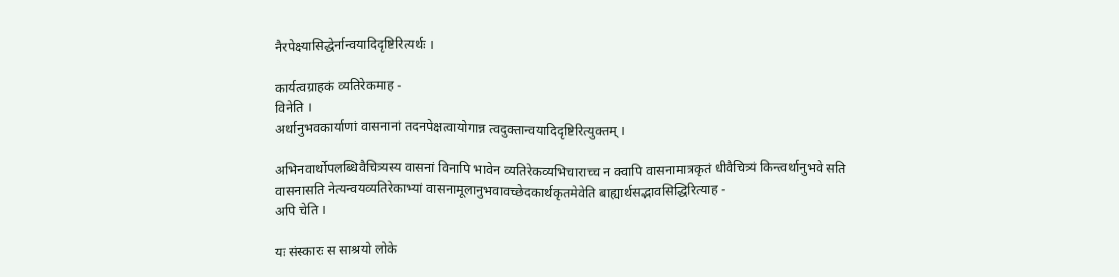नैरपेक्ष्यासिद्धेर्नान्वयादिदृष्टिरित्यर्थः ।

कार्यत्वग्राहकं व्यतिरेकमाह -
विनेति ।
अर्थानुभवकार्याणां वासनानां तदनपेक्षत्वायोगान्न त्वदुक्तान्वयादिदृष्टिरित्युक्तम् ।

अभिनवार्थोपलब्धिवैचित्र्यस्य वासनां विनापि भावेन व्यतिरेकव्यभिचाराच्च न क्वापि वासनामात्रकृतं धीवैचित्र्यं किन्त्वर्थानुभवे सति वासनासति नेत्यन्वयव्यतिरेकाभ्यां वासनामूलानुभवावच्छेदकार्थकृतमेवेति बाह्यार्थसद्भावसिद्धिरित्याह -
अपि चेति ।

यः संस्कारः स साश्रयो लोके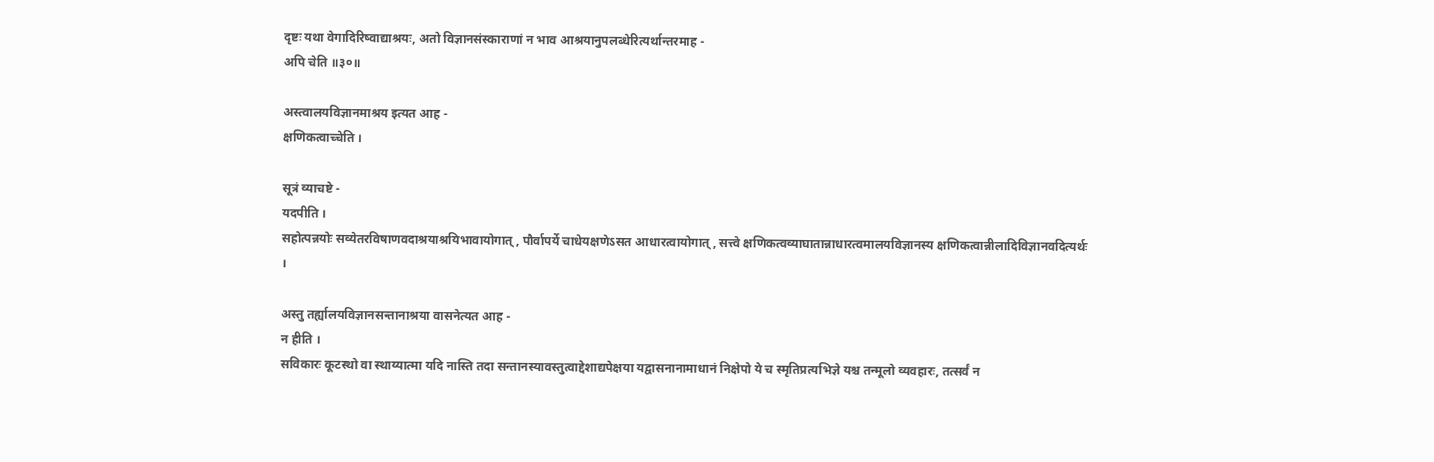दृष्टः यथा वेगादिरिष्वाद्याश्रयः, अतो विज्ञानसंस्काराणां न भाव आश्रयानुपलब्धेरित्यर्थान्तरमाह -
अपि चेति ॥३०॥

अस्त्वालयविज्ञानमाश्रय इत्यत आह -
क्षणिकत्वाच्चेति ।

सूत्रं व्याचष्टे -
यदपीति ।
सहोत्पन्नयोः सव्येतरविषाणवदाश्रयाश्रयिभावायोगात् , पौर्वापर्ये चाधेयक्षणेऽसत आधारत्वायोगात् , सत्त्वे क्षणिकत्वव्याघातान्नाधारत्वमालयविज्ञानस्य क्षणिकत्वान्नीलादिविज्ञानवदित्यर्थः ।

अस्तु तर्ह्यालयविज्ञानसन्तानाश्रया वासनेत्यत आह -
न हीति ।
सविकारः कूटस्थो वा स्थाय्यात्मा यदि नास्ति तदा सन्तानस्यावस्तुत्वाद्देशाद्यपेक्षया यद्वासनानामाधानं निक्षेपो ये च स्मृतिप्रत्यभिज्ञे यश्च तन्मूलो व्यवहारः, तत्सर्वं न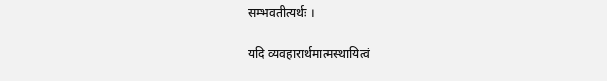सम्भवतीत्यर्थः ।

यदि व्यवहारार्थमात्मस्थायित्वं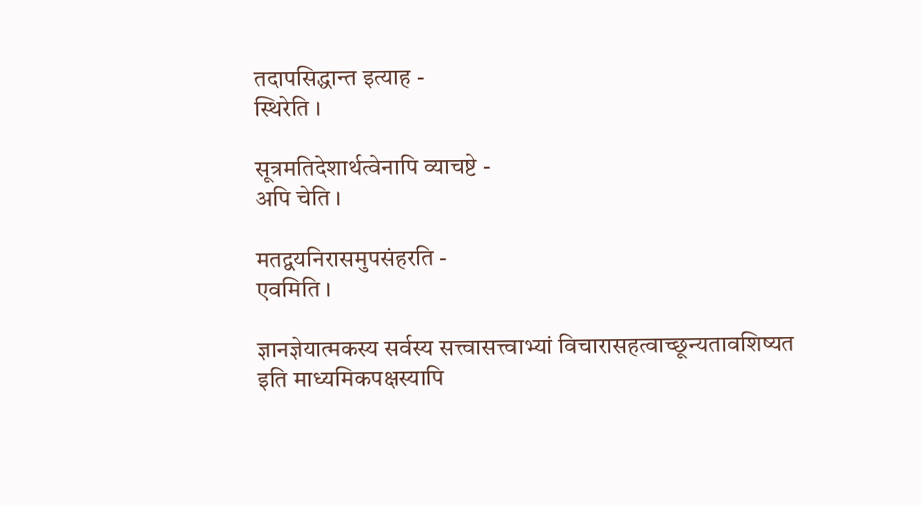तदापसिद्धान्त इत्याह -
स्थिरेति ।

सूत्रमतिदेशार्थत्वेनापि व्याचष्टे -
अपि चेति ।

मतद्वयनिरासमुपसंहरति -
एवमिति ।

ज्ञानज्ञेयात्मकस्य सर्वस्य सत्त्वासत्त्वाभ्यां विचारासहत्वाच्छून्यतावशिष्यत इति माध्यमिकपक्षस्यापि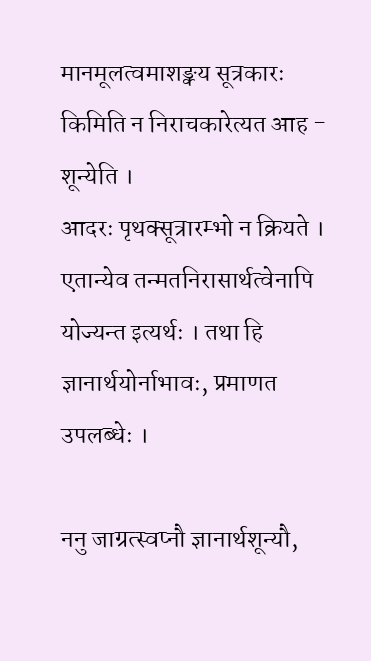मानमूलत्वमाशङ्क्य सूत्रकारः किमिति न निराचकारेत्यत आह -
शून्येति ।
आदरः पृथक्सूत्रारम्भो न क्रियते । एतान्येव तन्मतनिरासार्थत्वेनापि योज्यन्त इत्यर्थः । तथा हि ज्ञानार्थयोर्नाभावः, प्रमाणत उपलब्धेः ।

ननु जाग्रत्स्वप्नौ ज्ञानार्थशून्यौ,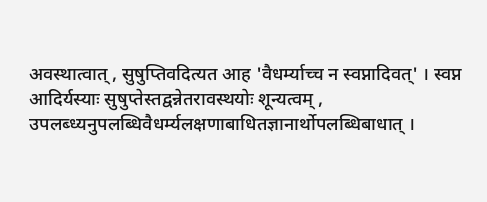अवस्थात्वात् , सुषुप्तिवदित्यत आह 'वैधर्म्याच्च न स्वप्नादिवत्' । स्वप्न आदिर्यस्याः सुषुप्तेस्तद्वन्नेतरावस्थयोः शून्यत्वम् , उपलब्ध्यनुपलब्धिवैधर्म्यलक्षणाबाधितज्ञानार्थोपलब्धिबाधात् ।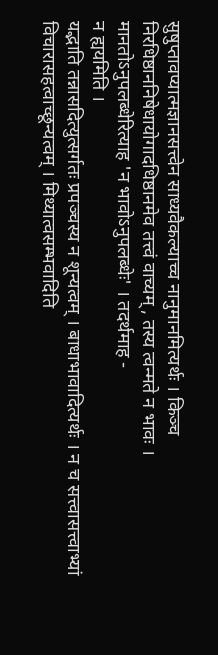सुषुप्तावप्यात्मज्ञानसत्त्वेन साध्यवैकल्याच्च नानुमानमित्यर्थः । किञ्च निरधिष्ठाननिषेधायोगादधिष्ठानमेव तत्त्वं वाच्यम् , तस्य त्वन्मते न भावः । मानतोऽनुपलब्धेरित्याह 'न भावोऽनुपलब्धेः' । तदर्थमाह -
न ह्ययमिति ।
यद्भाति तन्नासदित्युत्सर्गतः प्रपञ्चस्य न शून्यत्वम् । बाधाभावादित्यर्थः । न च सत्त्वासत्त्वाभ्यां विचारासहत्वाच्छून्यत्वम् । मिथ्यात्वसम्भवादिति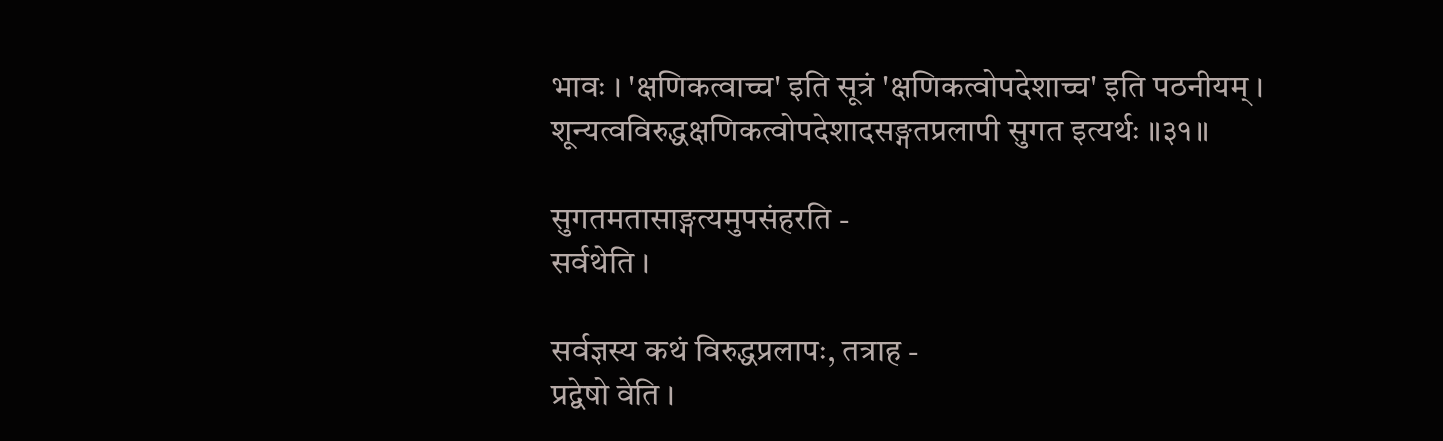भावः । 'क्षणिकत्वाच्च' इति सूत्रं 'क्षणिकत्वोपदेशाच्च' इति पठनीयम् । शून्यत्वविरुद्धक्षणिकत्वोपदेशादसङ्गतप्रलापी सुगत इत्यर्थः ॥३१॥

सुगतमतासाङ्गत्यमुपसंहरति -
सर्वथेति ।

सर्वज्ञस्य कथं विरुद्धप्रलापः, तत्राह -
प्रद्वेषो वेति ।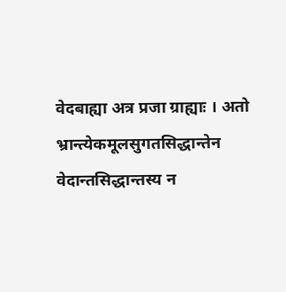वेदबाह्या अत्र प्रजा ग्राह्याः । अतो भ्रान्त्येकमूलसुगतसिद्धान्तेन वेदान्तसिद्धान्तस्य न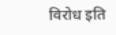विरोध इति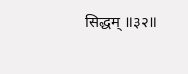सिद्धम् ॥३२॥